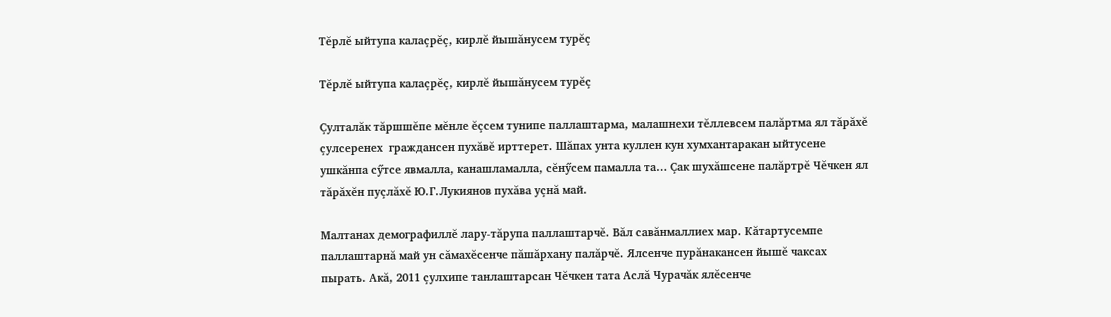Тĕрлĕ ыйтупа калаçрĕç, кирлĕ йышăнусем турĕç

Тĕрлĕ ыйтупа калаçрĕç, кирлĕ йышăнусем турĕç

Çулталăк тăршшĕпе мĕнле ĕçсем тунипе паллаштарма, малашнехи тĕллевсем палăртма ял тăрăхĕ çулсеренех  граждансен пухăвĕ ирттерет. Шăпах унта куллен кун хумхантаракан ыйтусене ушкăнпа сӳтсе явмалла, канашламалла, сĕнӳсем памалла та… Çак шухăшсене палăртрĕ Чĕчкен ял тăрăхĕн пуçлăхĕ Ю.Г.Лукиянов пухăва уçнă май.

Малтанах демографиллĕ лару-тăрупа паллаштарчĕ. Вăл савăнмаллиех мар. Кăтартусемпе паллаштарнă май ун сăмахĕсенче пăшăрхану палăрчĕ. Ялсенче пурăнакансен йышĕ чаксах пырать. Акă, 2011 çулхипе танлаштарсан Чĕчкен тата Аслă Чурачăк ялĕсенче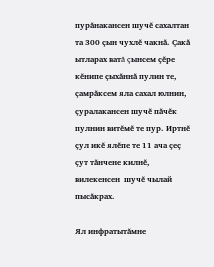пурăнакансен шучĕ сахалтан та 300 çын чухлĕ чакнă. Çакă ытларах ватă çынсем çĕре кĕнипе çыхăннă пулин те, çамрăксем яла сахал юлнин, çуралакансен шучĕ пăчĕк пулнин витĕмĕ те пур. Иртнĕ çул икĕ ялĕпе те 11 ача çеç çут тăнчене килнĕ, вилекенсен  шучĕ чылай пысăкрах.

Ял инфратытăмне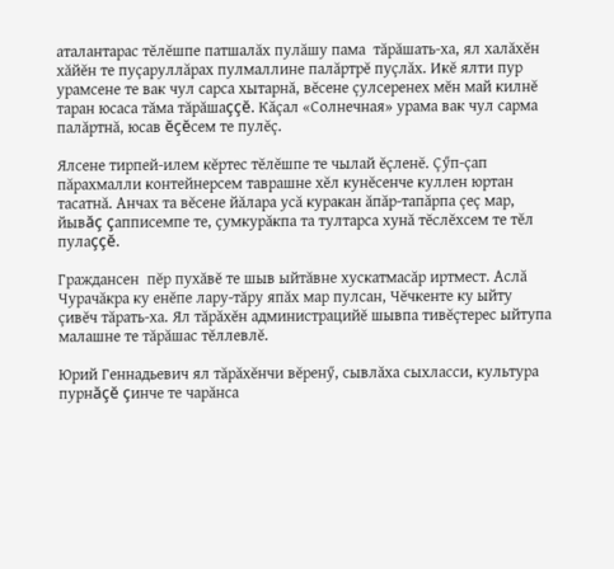аталантарас тĕлĕшпе патшалăх пулăшу пама  тăрăшать-ха, ял халăхĕн хăйĕн те пуçаруллăрах пулмаллине палăртрĕ пуçлăх. Икĕ ялти пур урамсене те вак чул сарса хытарнă, вĕсене çулсеренех мĕн май килнĕ таран юсаса тăма тăрăшаççĕ. Кăçал «Солнечная» урама вак чул сарма палăртнă, юсав ĕçĕсем те пулĕç.

Ялсене тирпей-илем кĕртес тĕлĕшпе те чылай ĕçленĕ. Çӳп-çап пăрахмалли контейнерсем таврашне хĕл кунĕсенче куллен юртан тасатнă. Анчах та вĕсене йăлара усă куракан ăпăр-тапăрпа çеç мар, йывăç çапписемпе те, çумкурăкпа та тултарса хунă тĕслĕхсем те тĕл пулаççĕ.

Граждансен  пĕр пухăвĕ те шыв ыйтăвне хускатмасăр иртмест. Аслă Чурачăкра ку енĕпе лару-тăру япăх мар пулсан, Чĕчкенте ку ыйту çивĕч тăрать-ха. Ял тăрăхĕн администрацийĕ шывпа тивĕçтерес ыйтупа малашне те тăрăшас тĕллевлĕ.

Юрий Геннадьевич ял тăрăхĕнчи вĕренӳ, сывлăха сыхласси, культура пурнăçĕ çинче те чарăнса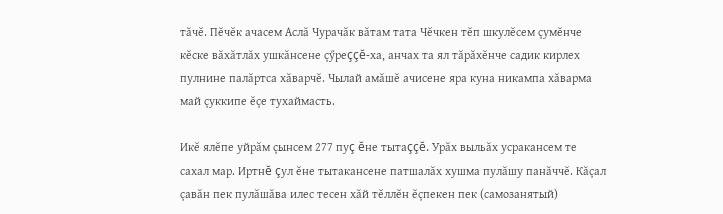тăчĕ. Пĕчĕк ачасем Аслă Чурачăк вăтам тата Чĕчкен тĕп шкулĕсем çумĕнче кĕске вăхăтлăх ушкăнсене çӳреççĕ-ха, анчах та ял тăрăхĕнче садик кирлех пулнине палăртса хăварчĕ. Чылай амăшĕ ачисене яра куна никампа хăварма май çуккипе ĕçе тухаймасть.

Икĕ ялĕпе уйрăм çынсем 277 пуç ĕне тытаççĕ. Урăх выльăх усракансем те сахал мар. Иртнĕ çул ĕне тытакансене патшалăх хушма пулăшу панăччĕ. Кăçал çавăн пек пулăшăва илес тесен хăй тĕллĕн ĕçпекен пек (самозанятый)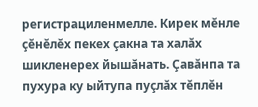регистрациленмелле. Кирек мĕнле çĕнĕлĕх пекех çакна та халăх шикленерех йышăнать. Çавăнпа та пухура ку ыйтупа пуçлăх тĕплĕн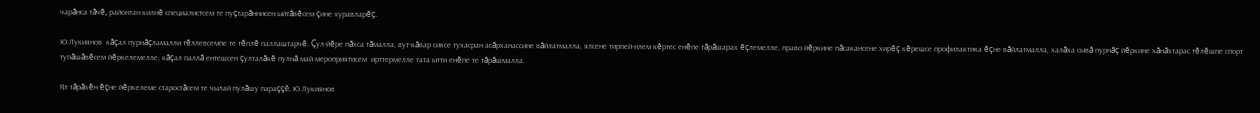чарăнса тăчĕ, районтан килнĕ специалистсем те пуçтарăннисен ыйтăвĕсем çине хуравларĕç.

Ю.Лукиянов  кăçал пурнăçламалли тĕллевсемпе те тĕплĕ паллаштарчĕ. Çул-йĕре пăхса тăмалла, вут-кăвар сиксе тухасран асăрханассине вăйлатмалла, ялсене тирпей-илем кĕртес енĕпе тăрăшарах ĕçлемелле, право йĕркине пăсакансене хирĕç кĕрешсе профилактика ĕçне вăйлатмалла, халăха сывă пурнăç йĕркине хăнăхтарас тĕлĕшпе спорт тупăшăвĕсем йĕркелемелле, кăçал паллă ентешсен çулталăкĕ пулнă май мероприятисем  ирттермелле тата ытти енĕпе те тăрăшмалла.

Ял тăрăхĕн ĕçне йĕркелеме старостăсем те чылай пулăшу параççĕ. Ю.Лукиянов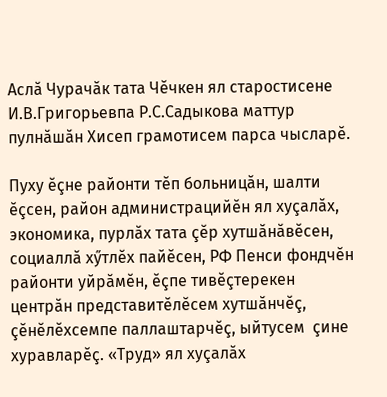Аслă Чурачăк тата Чĕчкен ял старостисене И.В.Григорьевпа Р.С.Садыкова маттур пулнăшăн Хисеп грамотисем парса чысларĕ.

Пуху ĕçне районти тĕп больницăн, шалти ĕçсен, район администрацийĕн ял хуçалăх, экономика, пурлăх тата çĕр хутшăнăвĕсен,  социаллă хӳтлĕх пайĕсен, РФ Пенси фондчĕн районти уйрăмĕн, ĕçпе тивĕçтерекен центрăн представитĕлĕсем хутшăнчĕç, çĕнĕлĕхсемпе паллаштарчĕç, ыйтусем  çине хуравларĕç. «Труд» ял хуçалăх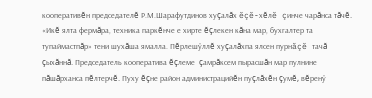кооперативĕн председателĕ Р.М.Шарафутдинов хуçалăх ĕçĕ-хĕлĕ çинче чарăнса тăчĕ. «Икĕ ялта фермăра, техника паркĕнче е хирте ĕçлекен кăна мар, бухгалтер та тупаймастпăр» тени шухăша ямалла. Пĕрлешӳллĕ хуçалăхпа ялсен пурнăçĕ тачă çыхăннă. Председатель кооператива ĕçлеме  çамрăксем пырасшăн мар пулнине пăшăрханса пĕлтерчĕ. Пуху ĕçне район администрацийĕн пуçлăхĕн çумĕ, вĕренӳ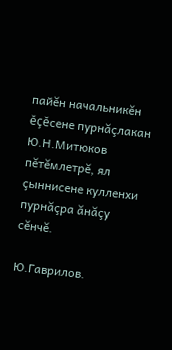пайĕн начальникĕн ĕçĕсене пурнăçлакан Ю.Н.Митюков пĕтĕмлетрĕ, ял çыннисене кулленхи пурнăçра ăнăçу сĕнчĕ.

Ю.Гаврилов.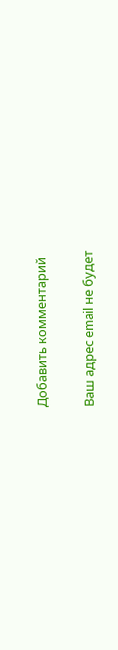Добавить комментарий

Ваш адрес email не будет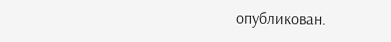опубликован.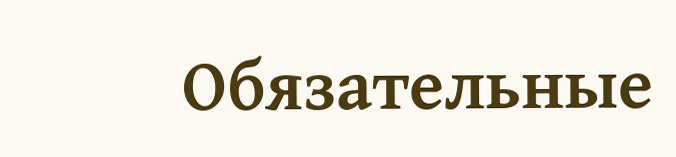Обязательные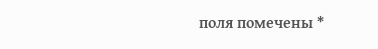поля помечены *